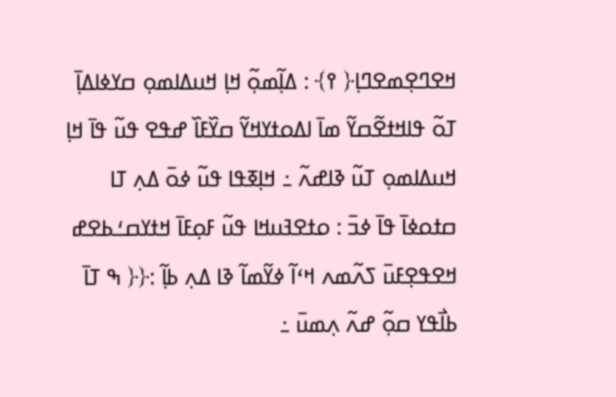ߞߐߣߐ߲ߘߐߣߊ߲﴿ ߉﴾ : ߡߊ߲߬ߘߋ߲߬ ߞߊ߲ ߞߎߡߊߘߋ߲ ߛߌߦߊߡߊ߲߫ ߠߋ߬ ߟߊߞߙߐ߬ߛߌ߬ ߘߊ߫ ߊߡߋߙߌߞߌ߬ ߛߌ߰ߓߊ߰ ߝߟߐ ߟߎ߬ ߟߊ߫ ߞߊ߲ ߞߎߡߊߘߋ߲ ߠߎ߬ ߢߊߝߍ߬ ߸ ߞߊ߲ߧߟߊ ߟߎ߬ ߦߋ߫ ߡߍ߲ ߠߊ ߛߙߋߦߊ߫ ߟߊ߫ ߦߏ߫ : ߋߙߐߔߎߞߊ ߟߎ߬ ߓߋ߲ߓߊ߫ ߞߙߌߛߑߕߐߝ ߞߐߟߐ߲ߓߎ߫ ߖߍ߬ߘߍ ߞߵߊ߬ ߦߌ߬ߘߊ߬ ߢߊ ߡߍ߲ ߕߊ߲߬ :﴿﴿ ߒ ߠߊ߫ ߕߊ߯ߟߌ ߛߋ߲߬ ߝߍ߬ ߍ߲ߘߎ߫ ߸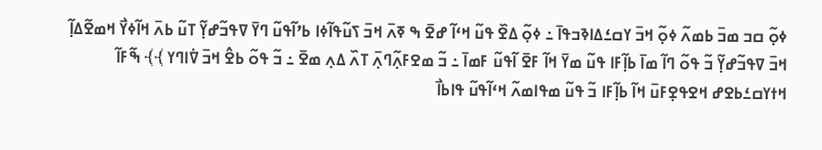ߦߋ߲߬ ߛߏ ߘߏ߫ ߕߘߍ߬ ߦߋ߲߬ ߞߏ߫ ߌߛߑߡߊߢߏߟߊ߫ ߸ ߦߋ߲߬ ߡߐ߰ ߟߎ߬ ߞߵߊ߬ ߝߐ߫ ߒ ߧߍ߫ ߞߏ߫ ߖߎ߬ߟߊ߬ߦߊ ߕߴߊ߬ߟߎ߬ ߣߌ߫ ߜߟߏ߬ߝߌ߲߬ ߠߎ߬ ߕߍ߫ ߞߊ߬ߦߌ߯ ߞߘߐ߬ߡߊ߲߬ ߞߏ߫ ߜߟߏ߬ߝߌ߲߬ ߏ߬ ߟߋ߬ ߣߊ߬ ߘߊ߫ ߕߊ߲߬ߓߊ ߟߎ߬ ߘߌ߫ ߞߊ߬ ߓߐ߫ ߊ߬ߟߎ߬ ߓߘߊ߫ ߸ ߏ߬ ߘߐߓߍ߲߬ߣߍ߲߫ ߠߍ߰ ߡߍ߲ ߘߐ߫ ߸ ߏ߬ ߟߋ߬ ߕߐ߮ ߞߏ߫ ߜ߭ߊߣߌ ﴾﴾ ߒ߬ߓߊ߬ ߞߙߌߛߑߕߐߝ ߞߐߟߐ߲ߓߎ߫ ߞߊ߬ ߕߊ߲߬ߓߊ ߏ߬ ߟߎ߬ ߘߟߊߘߍ߬ ߞߵߊ߬ߟߎ߬ ߟߊߕߊ߯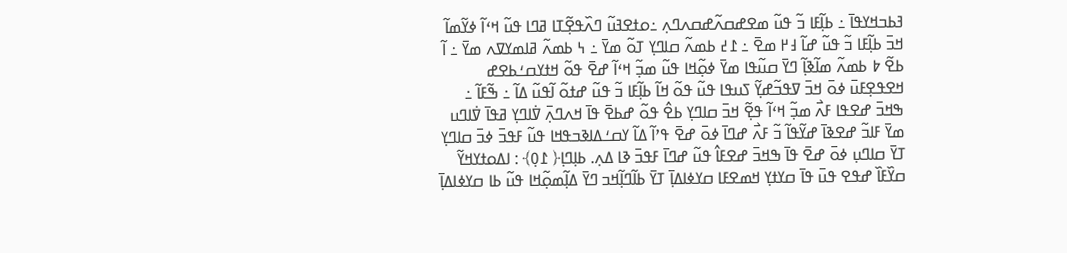ߔߕߏߞߌߟߊ߫ ߸ ߕߊ߲߬ߓߊ ߏ߬ ߟߎ߬ ߘߐߝߛߍ߬ߝߛߍߣߍ߲ ߸ߋߙߐߔߎ߬ ߣߍ߰ߟߐ߲߬ߠߊ ߥߣߊ ߟߎ߬ ߞߵߊ߬ ߦߌ߬ߘߊ߬ ߞߏ߫ ߕߊ߲߬ߓߊ ߏ߬ ߟߎ߬ ߝߊ߬ ߃߂ ߘߐ߫ ߸ ߁߄ ߕߘߍ߬ ߛߊߣߌ߲ ߠߋ߬ ߘߌ߫ ߸ ߆ ߕߘߍ߬ ߥߊߘߌߜߍ ߘߌ߫ ߸ ߊ߬ ߕߐ߬ ߈ ߕߘߍ߬ ߘߊ߬ߢߊ߲߬ ߣߌ߫ ߛߎ߬ߟߊ ߘߌ߫ ߦߋ߲߬ߞߊ ߟߎ߬ ߘߏ߲߬ ߞߵߊ߬ ߝߐ߫ ߟߋ߬ ߞߙߌߛߑߕߐߝ ߞߐߟߐ߲ߓߎ߫ ߦߋ߫ ߞߏ߫ ߜߟߏ߬ߝߌ߲߬ ߖߎߟߊ ߟߎ߬ ߟߋ߬ ߞߊ߬ ߕߊ߲߬ߓߊ ߏ߬ ߟߎ߬ ߝߙߋ߬ ߊ߬ߟߎ߬ ߡߊ߬ ߸ ߒ߬ߓߊ߬ ߸ ߒߞߏ߫ ߝߐߟߊ ߓߍ߯ ߘߏ߲߬ ߞߵߊ߬ ߟߐ߲߬ ߞߏ߫ ߛߊߣߌ߲ ߕߐ߮ ߟߋ߬ ߝߕߐ߫ ߟߊ߫ ߞߍߣߍ߲߫ ߜ߭ߊߣߌ߲ ߥߟߊ߫ ߜ߭ߊߣߎ ߘߌ߫ ߓߊߏ߬ ߝߐߢߊ߫ ߝߌ߬ߟߊ߬ ߏ߬ ߓߍ߯ ߝߣߊ߫ ߦߋ߫ ߝߐ߫ ߟߴߊ߬ ߡߊ߬ ߌߛߑߡߊߢߏߟߞߊ ߟߎ߬ ߓߟߏ߫ ߦߏ߫ ߛߊߣߌ߲ ߠߌ߫ ߛߊߣߎ߲ ߦߋ߫ ߝߐ߫ ߟߊ߫ ߒߞߏ߫ ߝߐߓߊ߮ ߟߎ߬ ߝߣߊ߫ ߓߟߏ߫ ߢߊ ߡߍ߲. ߕߊ߲ߣߊ߲﴿ ߁߀߲﴾ : ߊߡߋߙߌߞߌ߬ ߛߌ߰ߓߊ߰ ߝߟߐ ߟߎ߫ ߟߊ߫ ߛߌߙߌ߲ ߞߘߐߓߊ ߛߌߦߊߡߊ߲߫ ߠߌ߫ ߕߊ߬ߣߊ߲߬ߞߏ ߣߌ߫ ߡߊ߲߬ߘߋ߲߬ߞߊ ߟߎ߬ ߕߊ ߛߌߦߊߡߊ߲߫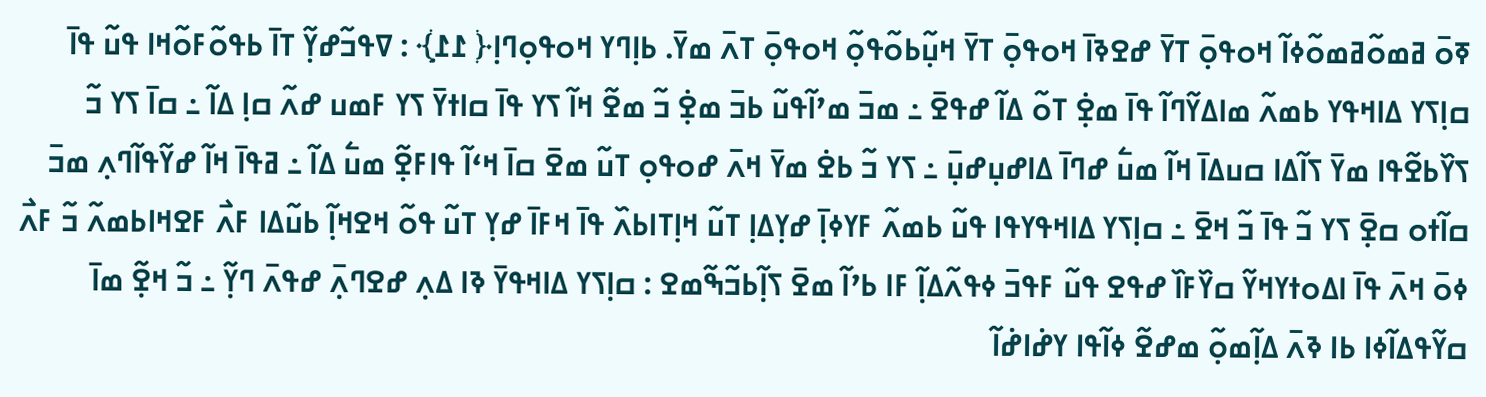ߧߋ߫ ߥߘߋ߬ߥߘߋ߬ߦߊ߬ ߞߋߟߋ߲߫ ߠߌ߫ ߝߐߢߊ߫ ߞߋߟߋ߲߫ ߠߌ߫ ߞߎ߲߬ߕߋ߬ߟߋ߲߬ ߞߋߟߋ߲߫ ߠߍ߫ ߘߌ߫. ߕߊ߲ߣߌ ߞߋߟߋ߲ߣߊ߲﴿ ߁߁߲﴾ : ߜߟߏ߬ߝߌ߲߬ ߠߊ߫ ߕߟߋ߬ߓߋ߬ߞߊ ߟߎ߬ ߟߊ߫ ߛߊ߲ߖߌ ߡߊߞߟߌ ߕߘߍ߬ ߘߊߡߌ߬ߣߊ߬ ߟߊ߫ ߘߐ߲߭ ߠߋ߬ ߡߊ߬ ߝߟߐ߫ ߸ ߘߏ߫ ߘߴߊ߬ߟߎ߬ ߕߏ߫ ߘߐ߲߭ ߏ߬ ߘߐ߬ ߞߊ߬ ߖߌ ߟߊ߫ ߛߊߙߌ߫ ߖߌ ߓߘߎ ߝߍ߬ ߛߊ߲ ߡߊ߬ ߸ ߛߊ߫ ߖߌ ߏ߬ ߖߌ߰ߕߐ߬ߟߊ ߘߌ߫ ߖߊ߬ߡߊ ߛߎߡߊ߫ ߞߊ߬ ߘߎ߱ ߝߣߊ߫ ߡߊߝߎ߲ߝߎ߲߫ ߸ ߖߌ ߏ߬ ߕߐ߭ ߘߌ߫ ߞߍ߫ ߝߋߟߋ߲ ߠߎ߬ ߘߐ߫ ߛߊ߫ ߞߵߊ߬ ߟߊߓߐ߲߬ ߘߎ߱ ߡߊ߬ ߸ ߥߟߊ߫ ߞߊ߬ ߝߌ߬ߟߊ߬ߣߍ߲ ߘߏ߫ ߛߊ߬ߙߋ ߛߐ߲߫ ߖߌ ߏ߬ ߟߊ߫ ߏ߬ ߞߐ߫ ߸ ߛߊ߲ߖߌ ߡߊߞߟߌߟߊ ߟߎ߬ ߕߘߍ߬ ߓߌߦߊ߲߫ ߝߌ߲ߡߊ߲ ߠߎ߬ ߞߊ߲ߠߊߕߍ߰ ߟߊ߫ ߞߓߊ߫ ߝߌ߲ ߠߎ߬ ߟߋ߬ ߞߐߞߊ߲߬ ߕߎ߬ߡߊ ߓߍ߯ ߓߐߞߊߕߘߍ߬ ߏ߬ ߓߍ߯ ߦߋ߫ ߞߍ߫ ߟߊ߫ ߊߡߋߙߌߞߌ߬ ߛߌ߰ߓߊ߰ ߝߟߐ ߟߎ߬ ߓߟߏ߫ ߦߟߍ߬ߡߊ߲߬ ߓߊ ߕߴߊ߬ ߘߐ߫ ߖߊ߲߬ߕߏ߬ߒ߬ߘߐ : ߛߊ߲ߖߌ ߡߊߞߟߌ߫ ߢߊ ߡߍ߲ ߝߐߣߍ߲߫ ߝߟߍ߫ ߣߌ߲߬ ߸ ߏ߬ ߞߐ߲߬ ߘߊ߫ ߛߌ߬ߟߡߊ߬ߦߊ ߕߊ ߢߍ߫ ߡߊ߲߬ߘߋ߲߬ ߘߝߐ߬ ߦߊ߬ߟߊ ߌߝ߭ߊߝ߭ߊ߬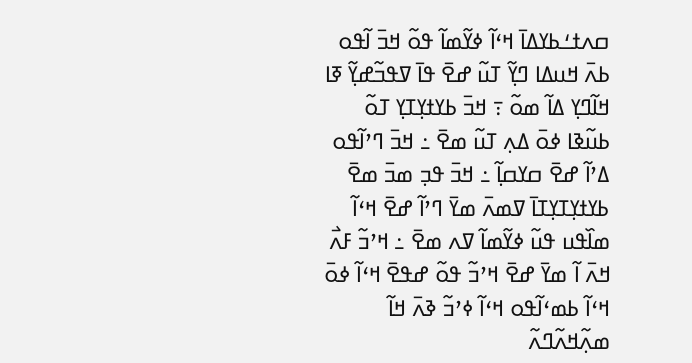ߛߍߙߑߕߌߡߊ߫ ߞߵߊ߬ ߦߌ߬ߘߊ߬ ߟߋ߬ ߞߏ߫ ߊ߬ߟߋ ߕߍ߫ ߞߎߡߊ ߣߌ߲߬ ߠߎ߬ ߝߐ߫ ߟߊ߫ ߜߟߏ߬ߝߌ߲߬ ߧߊ ߞߊ߬ߣߌ߲ ߡߊ߬ ߘߋ߬ ߹ ߞߏ߫ ߕߌߙߌ߲ߠߌ߲ ߠߋ߬ ߕߎ߬ߢߊ ߦߋ߫ ߡߍ߲ ߠߎ߬ ߘߐ߫ ߸ ߞߏ߫ ߣߴߊ߬ߟߋ ߡߴߊ߬ ߝߐ߫ ߛߌߛߊ߲߬ ߸ ߞߏ߫ ߟߏ߲ ߘߏ߫ ߘߐ߫ ߕߌߙߌ߲ߠߌ߲ߠߊ߫ ߜߘߍ߫ ߘߌ߫ ߣߴߊ߬ ߝߐ߫ ߞߵߊ߬ ߘߊ߰ߟߎ ߟߎ߬ ߦߌ߬ߘߊ߬ ߜߍ ߘߐ߫ ߸ ߞߴߏ߬ ߓߍ߯ ߞߍ߫ ߊ߬ ߘߌ߫ ߝߐ߫ ߞߴߏ߬ ߟߋ߬ ߝߟߐ߫ ߞߵߊ߬ ߦߋ߫ ߞߵߊ߬ ߕߘߵߊ߬ߟߋ ߞߵߊ߬ ߦߴߏ߬ ߢߍ߫ ߞߊ߬ ߘߍ߲߬ߞߍ߬ߣߍ߬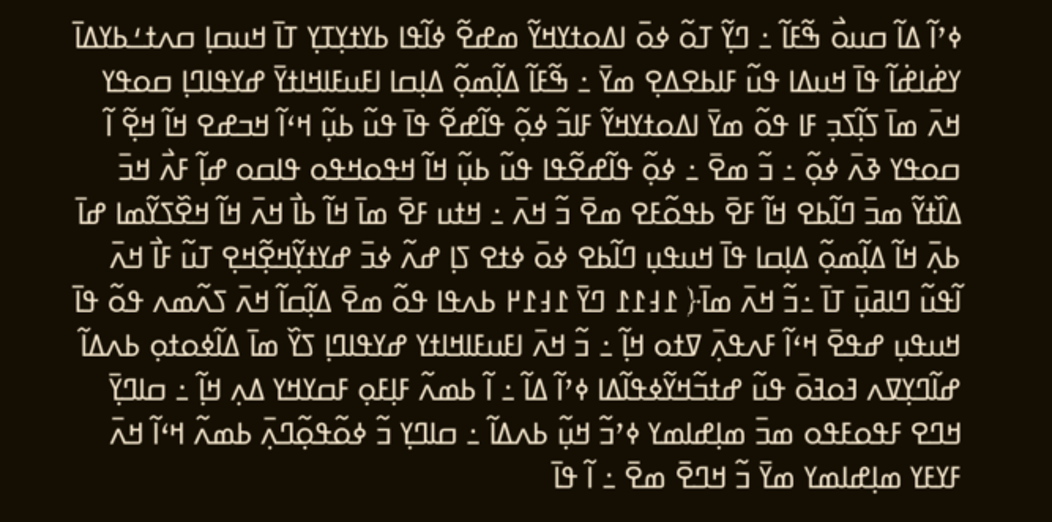ߦߴߊ߬ ߡߊ߬ ߛߎߋ߯ ߒ߬ߓߊ߬ ߸ ߣߌ߲߬ ߠߋ߬ ߦߋ߫ ߊߡߋߙߌߞߌ߬ ߘߝߐ߬ ߦߊ߬ߟߊ ߕߌߙߌ߲ߠߌ߲ ߠߊ߫ ߞߎߛߊ߲ ߛߍߙߑߕߌߡߊ߫ ߌߝ߭ߊߝ߭ߊ߬ ߟߊ߫ ߞߎߡߊ ߟߎ߬ ߓߊߕߐߡߐ߲ ߘߌ߫ ߸ ߒ߬ߓߊ߬ ߡߊ߲߬ߘߋ߲߬ ߡߊ߲ߛߊ ߊߓߎߓߊߞߊߙߌ߫ ߝߌߟߊߣߊ߲ ߛߋߟߌ ߞߍ߫ ߘߊ߫ ߖߊ߲߬ߖߏ߲ ߓߊ ߟߋ߬ ߘߌ߫ ߊߡߋߙߌߞߌ߬ ߓߊߏ߬ ߦߋ߲߬ ߟߊ߬ߝߐ߬ ߟߊ߫ ߟߎ߬ ߕߎ߲߬ ߞߵߊ߬ ߞߏߝߐ ߞߊ߬ ߞߐ߲߬ ߊ߬ ߛߋߟߌ ߢߍ߫ ߦߋ߲߬ ߸ ߏ߬ ߘߐ߫ ߸ ߦߋ߲߬ ߟߊ߬ߝߐ߬ߟߊ ߟߎ߬ ߕߎ߲߬ ߞߊ߬ ߞߟߋߞߟߋ ߟߊߛߋ ߝߊ߲߬ ߓߍ߯ ߞߏ߫ ߡߊ߰ߙߌ߬ ߘߏ߫ ߣߊ߬ߕߐ ߞߊ߬ ߓߐ߫ ߕߟߋ߬ߓߐ ߘߐ߫ ߏ߬ ߞߍ߫ ߸ ߞߙߎ ߓߐ߫ ߘߊ߫ ߞߊ߬ ߕߊ߯ ߞߍ߫ ߞߊ߬ ߞߐ߰ߖߌ߬ߘߊ ߝߊ߫ ߕߍ߲߫ ߞߊ߬ ߡߊ߲߬ߘߋ߲߬ ߡߊ߲ߛߊ ߟߊ߫ ߞߎߟߎ߲ ߣߊ߬ߕߐ ߦߋ߫ ߦߙߐ ߖߊ߲ ߝߍ߬ ߦߏ߫ ߝߌߙߌ߲߬ߞߐ߲߬ߞߐ߲ ߠߎ߬ ߓߊ߯ ߞߍ߫ ߊ߬ߟߎ߬ ߣߊߥߎ߲߫ ߠߊ߫ ߸ߏ߬ ߞߍ߫ ߘߊ߫﴿ ߁߃߁߁ ߣߌ߫ ߁߃߁߂ ߕߍߟߊ ߟߋ߬ ߘߐ߫ ߡߊ߲߬ߛߊ߬ ߞߍ߫ ߖߍ߬ߘߍ ߟߋ߬ ߟߊ߫ ߞߎߟߎ߲ ߝߟߐ߫ ߞߵߊ߬ ߓߍߟߍ߲߫ ߜߙߋ ߞߊ߲߬ ߸ ߏ߬ ߞߍ߫ ߊߓߎߓߊߞߊߙߌ ߝߌߟߊߣߊ߲ ߖߌ߰ ߘߊ߫ ߡߊ߬ߦߋߙߋ߲ ߕߍߡߊ߬ ߝߊ߬ߣߌ߲ߜߍ ߔߋߔߋ߫ ߟߎ߬ ߝߙߏ߬ߞߌ߬ߦߟߊ߬ߡߊ ߦߴߊ߬ ߡߊ߬ ߸ ߊ߬ ߕߘߍ߬ ߓߊ߲ߓߋ߲ ߓߛߌߞߌ ߡߍ߲ ߞߊ߲߬ ߸ ߛߊߣߌ߲߫ ߞߣߐ ߓߟߋߓߟߋ ߘߏ߫ ߘߊ߲ߝߊߘߌ ߦߴߏ߬ ߞߎ߲߬ ߕߍߡߊ߬ ߸ ߛߊߣߌ߲ ߏ߬ ߦߋ߬ߟߋ߲߬ߣߍ߲߫ ߕߘߍ߬ ߞߵߊ߬ ߞߍ߫ ߓߌߓߌ ߘߊ߲ߝߊߘߌ ߘߌ߫ ߏ߬ ߞߣߐ߫ ߘߐ߫ ߸ ߊ߬ ߟߊ߫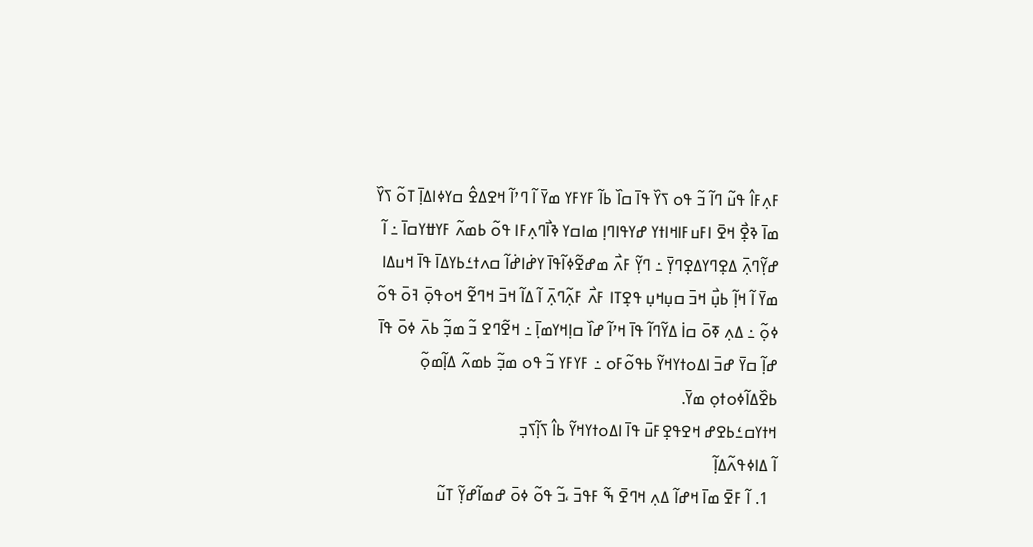ߓߍ߲ߓߊ߮ ߟߎ߬ ߣߊ߬ ߏ߬ ߟߋ ߖߌ߰ ߟߊ߫ ߛߊ߰ ߕߊ߬ ߓߌߓߌ ߘߌ߫ ߊ߬ ߣߴߊ߬ ߞߐߡߐ߮ ߛߌߦߊߡߊ߲߫ ߠߋ߬ ߖߌ߰ ߘߊ߫ ߢߐ߲߯ ߞߐ߫ ߊߓߎߓߊߞߊߙߌ ߝߌߟߊߣߊ߲ ߘߊߛߌ ߢߊ߯ߣߍ߲ߓߊ ߟߋ߬ ߕߘߍ߬ ߓߌߚߌߛߊ߫ ߸ ߊ߬ ߝߌ߲߬ߣߍ߲߫ ߡߐ߲ߣߌߡߐ߲ߣߌ߲߫ ߸ ߣߌ߲߬ ߓߍ߯ ߘߝߐ߬ߦߊ߬ߟߊ߫ ߌߝ߭ߊߝ߭ߊ߬ ߛߍߙߑߕߌߡߊ߫ ߟߊ߫ ߞߎߡߊ ߘߌ߫ ߊ߬ ߞߊ߲߬ ߕߎ߲߯ ߞߏ߫ ߛߎ߲ߞߎ߲ ߟߐ߲ߠߊ ߓߍ߯ ߓߍ߲߬ߣߍ߲߫ ߊ߬ ߡߊ߬ ߞߏ߫ ߞߣߐ߬ ߞߋߟߋ߲߫ ߔߋ߫ ߟߋ߬ ߦߋ߲߬ ߸ ߡߍ߲ ߧߋ߫ ߛߊ߭ ߡߌ߬ߣߊ߬ ߟߊ߫ ߞߴߊ߬ ߝߊ߰ ߛߊ߲ߞߌߘߊ߲߫ ߸ ߞߐ߬ߣߐ ߏ߬ ߘߏ߲߬ ߕߍ߫ ߦߋ߫ ߟߊ߫ ߝߊ߲߬ ߛߌ߫ ߝߏ߫ ߊߡߋߙߌߞߌ߬ ߕߟߋ߬ߓߋ ߸ ߓߌߓߌ ߏ߬ ߟߋ ߘߏ߲߬ ߕߘߍ߬ ߡߊ߲߬ߘߋ߲߬ ߕߐ߰ߡߊ߬ߦߋߙߋ߲ ߘߌ߫.
ߞߙߌߛߑߕߐߝ ߞߐߟߐ߲ߓߎ߫ ߟߊ߫ ߊߡߋߙߌߞߌ߬ ߕߊ߮ ߖߊ߲߬ߖߏ߲
ߊ߬ ߡߊߦߟߍ߬ߡߊ߲߬
  1. ߊ߬ ߓߐ߫ ߘߊ߫ ߞߝߊ߬ ߡߍ߲ ߞߣߐ߫ ߒ߬ ߓߟߏ߫ ،ߏ߬ ߟߋ߬ ߦߋ߫ ߝߘߊ߬ߝߌ߲߬ ߠߎ߬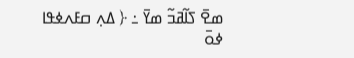ߘߐ߫ ߖߊ߬ߥߏ߬ ߘߌ߫ ߸ ﴿ ߡߍ߲ ߛߓߍߦߟߊ ߦߋ߫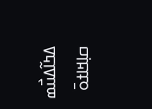ߡߤߊ߬ߡߎ߯ߘ ߛߊ߲ߞߊߙߋ߫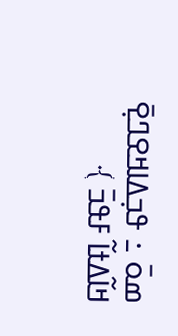ߘߋ߫ ߸ ߟߏ߲ߡߊߞߐߣߐ߲߫ ߞߊ߬ߡߙߊ߬ ߓߟߏ߫ ﴾